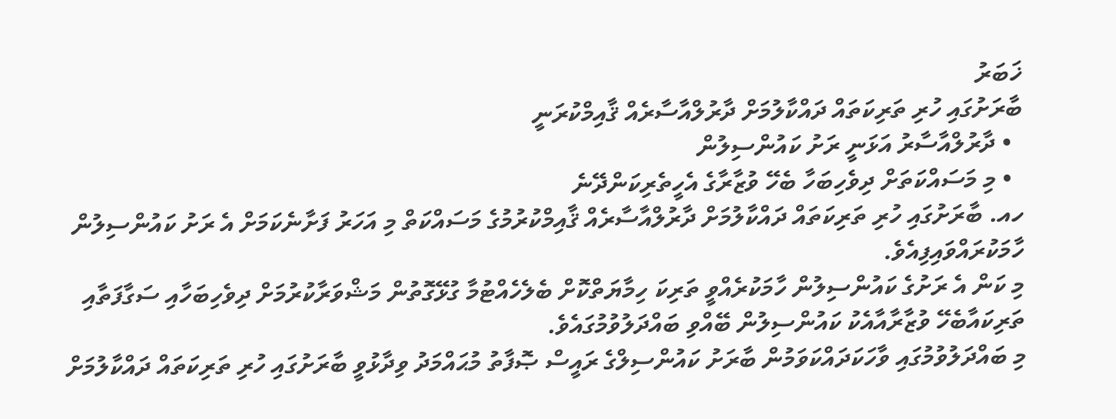ޚަބަރު
ބާރަށުގައި ހުރި ތަރިކަތައް ދައްކާލުމަށް ދާރުލްއާސާރެއް ޤާއިމްކުރަނީ
  • ދާރުލްއާސާރު އަޅަނީ ރަށު ކައުންސިލުން
  • މި މަސައްކަތަށް ދިވެހިބަހާ ބެހޭ ވުޒާރާގެ އެހީތެރިކަންދޭނެ
ހއ. ބާރަށުގައި ހުރި ތަރިކަތައް ދައްކާލުމަށް ދާރުލްއާސާރެއް ޤާއިމްކުރުމުގެ މަސައްކަތް މި އަހަރު ފަށާނެކަމަށް އެ ރަށު ކައުންސިލުން ހާމަކުރައްވައިފިއެވެ.
މި ކަން އެ ރަށުގެ ކައުންސިލުން ހާމަކުރެއްވީ ތަރިކަ ހިމާޔަތްކޮށް ބެލެހެއްޓުމާ ގުޅޭގޮތުން މަޝްވަރާކުރުމަށް ދިވެހިބަހާއި ސަގާފަތާއި ތަރިކައާބެހޭ ވުޒާރާއާއެކު ކައުންސިލުން ބޭއްވި ބައްދަލުވުމުގައެވެ.
މި ބައްދަލުވުމުގައި ވާހަކަދައްކަވަމުން ބާރަށު ކައުންސިލްގެ ރައީސް ޞޮފާތު މުޙައްމަދު ވިދާޅުވީ ބާރަށުގައި ހުރި ތަރިކަތައް ދައްކާލުމަށް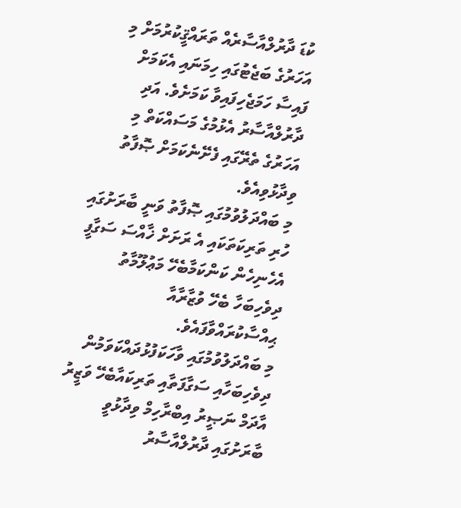ކުޑަ ދާރުލްއާސާރެއް ތަރައްޤީކުރުމަށް މި އަހަރުގެ ބަޖެޓުގައި ހިމަނައި އެކަމަށް ފައިސާ ހަމަޖެހިފައިވާ ކަމަށެވެ. އަދި ދާރުލްއާސާރު އެޅުމުގެ މަސައްކަތް މި އަހަރުގެ ތެރޭގައި ފެށޭނެކަމަށް ޞޮފާތު ވިދާޅުވިއެވެ.
މި ބައްދަލުވުމުގައި ޞޮފާތު ވަނީ ބާރަށުގައި ހުރި ތަރިކަތަކައި އެ ރަށަށް ޚާއްސަ ސަގާފީ އެހެނިހެން ކަންކަމާބެހޭ މަޢުލޫމާތު ދިވެހިބަހާ ބެހޭ ވުޒާރާއާ ޙިއްސާކުރައްވާފައެވެ.
މި ބައްދަލުވުމުގައި ވާހަކަފުޅުދައްކަވަމުން ދިވެހިބަހާއި ސަގާފަތާއި ތަރިކައާބެހޭ ވަޒީރު އާދަމް ނަޞީރު އިބްރާހިމް ވިދާޅުވީ ބާރަށުގައި ދާރުލްއާސާރު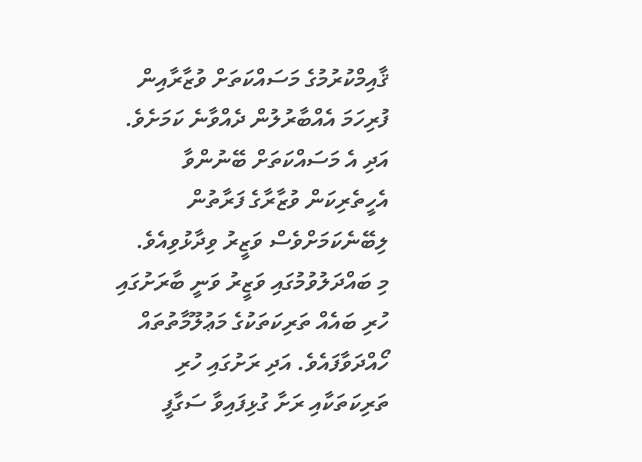ޤާއިމްކުރުމުގެ މަސައްކަތަށް ވުޒާރާއިން ފުރިހަމަ އެއްބާރުލުން ދެއްވާނެ ކަމަށެވެ. އަދި އެ މަސައްކަތަށް ބޭނުންވާ އެހީތެރިކަން ވުޒާރާގެ ފަރާތުން ލިބޭނެކަމަށްވެސް ވަޒީރު ވިދާޅުވިއެވެ.
މި ބައްދަލުވުމުގައި ވަޒީރު ވަނީ ބާރަށުގައި ހުރި ބައެއް ތަރިކަތަކުގެ މަޢުލޫމާތުތައް ހޯއްދަވާފައެވެ. އަދި ރަށުގައި ހުރި ތަރިކަތަކާއި ރަށާ ގުޅިފައިވާ ސަގާފީ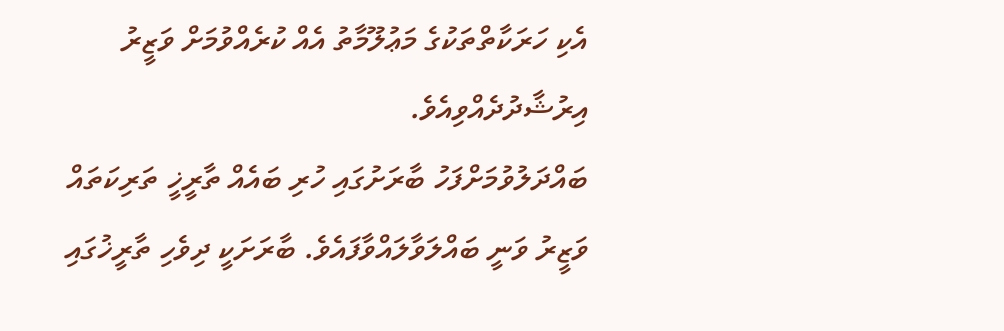އެކި ހަރަކާތްތަކުގެ މަޢުލޫމާތު އެއް ކުރެއްވުމަށް ވަޒީރު އިރުޝާދުދެއްވިއެވެ.
ބައްދަލުވުމަށްފަހު ބާރަށުގައި ހުރި ބައެއް ތާރީޚީ ތަރިކަތައް ވަޒީރު ވަނީ ބައްލަވާލައްވާފައެވެ. ބާރަށަކީ ދިވެހި ތާރީޚުގައި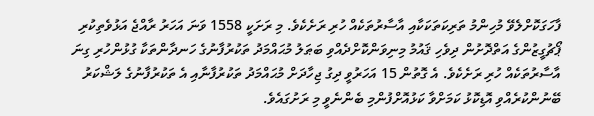ފާހަގަކޮށްލެވޭ މުހިންމު ތަރިކަތަކަކާއި އާސާރުތަކެއް ހުރި ރަށެކެވެ. މި ރަށަކީ 1558 ވަނަ އަހަރު ރާއްޖެ އަޅުވެތިކުރި ޕޯޗުގީޒުންގެ އަތްދޮށުން ދިވެހި ޤައުމު މިނިވަންކޮށްދެއްވި ބަޠަލު މުޙައްމަދު ތަކުރުފާނުގެ ހަނދާންތަކާ ގުޅުންހުރި ގިނަ އާސާރުތަކެއް ހުރި ރަށެކެވެ. އެ ގޮތުން 15 އަހަރުވީ ދިގު ޖިހާދަށް މުޙައްމަދު ތަކުރުފާނާއި އެ ތަކުރުފާނުގެ ލަޝްކަރު ބޭނުންކުރެއްވި އޮޑިކޮޅު ކަމަށްވާ ކަޅުއޮށްފުންމި ބެންނެވީ މި ރަށުގައެވެ.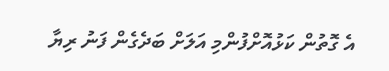އެ ގޮތުން ކަޅުއޮށްފުންމި އަލަށް ބަދެގެން ފަނު ރިޔާ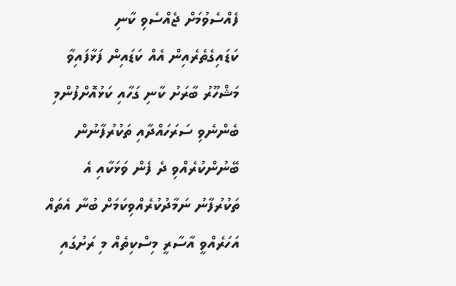ފެއްސެވުމަށް ޖެއްސެވި ކާނި ކަޑައިގެތެރެއިން އެއް ކަޑައިން ފަޅާފައިވާ މަޝްހޫރު ބާރަށު ކާނި ގަހާއި ކަޅުއޮށްފުންމި ބެންނެވި ސަރަހައްދާއި ތަކުރުފާނުން ބޭނުންކުރެއްވި ދެ ފެން ވަޅަކާއި އެ ތަކުރުފާނު ނަމާދުކުރެއްވިކަމަށް ބުނާ އެތައް އަހަރެއްވީ އާސާރީ މިސްކިތެއް މި ރަށުގައި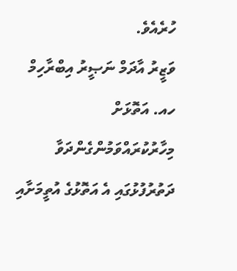ހުރެއެވެ.
ވަޒީރު އާދަމް ނަޞީރު އިބްރާހިމް ހއ. އަތޮޅަށް މިހާރުކުރައްވަމުންގެންދަވާ ދަތުރުފުޅުގައި އެ އަތޮޅުގެ އުތީމަށާއި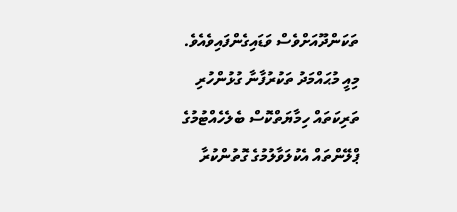ތަކަންދޫއަށްވެސް ވަޑައިގެންފައިވެއެވެ. މިއީ މުޙައްމަދު ތަކުރުފާނާ ގުޅުންހުރި ތަރިކަތައް ހިމާޔަތްކޮސް ބެލެހެއްޓުމުގެ ޕްލޭންތައް އެކުލަވާލުމުގެ ގޮތުންކުރާ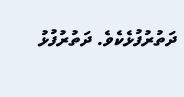ދަތުރުފުޅެކެވެ. ދަތުރުފުޅު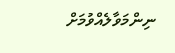ނިންމަވާލެއްވުމަށް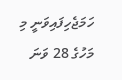ހަމަޖެހިފައިވަނީ މި މަހުގެ 28 ވަނަ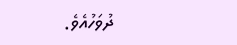ދުވަހުއެވެ.